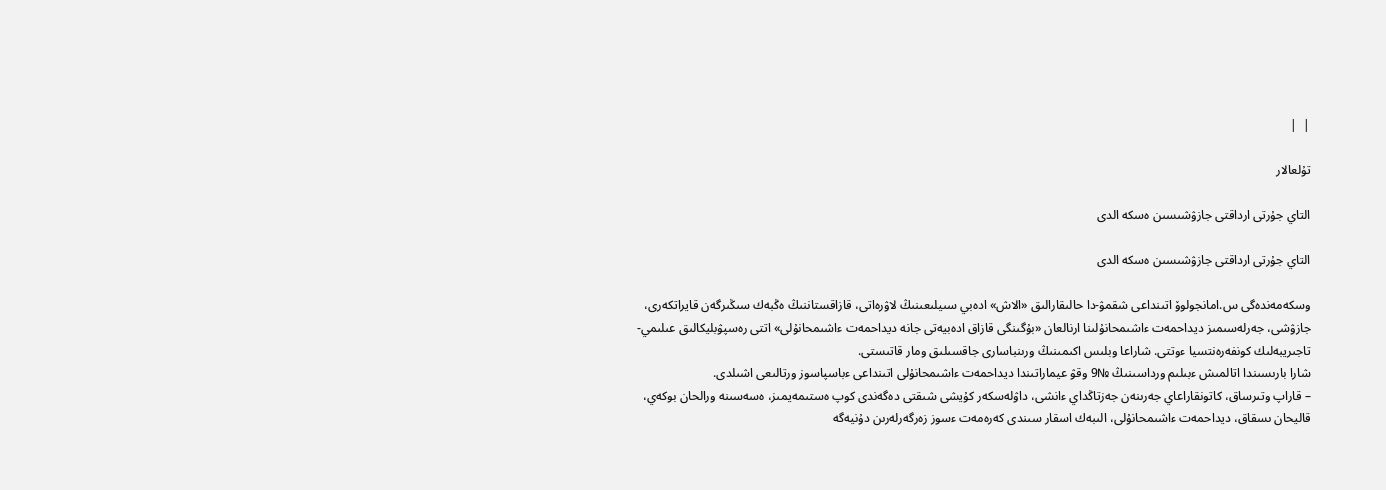|  |

تۇلعالار

التاي جۇرتى ارداقتى جازۋشىسىن ەسكە الدى

التاي جۇرتى ارداقتى جازۋشىسىن ەسكە الدى

وسكەمەندەگى س.امانجولوۆ اتىنداعى شقمۋ-دا حالىقارالىق «الاش» ادەبي سىيلىعىنىڭ لاۋرەاتى، قازاقستاننىڭ ەڭبەك سىڭىرگەن قايراتكەرى، جازۋشى، جەرلەسىمىز ديداحمەت ءاشىمحانۇلىنا ارنالعان «بۇگىنگى قازاق ادەبيەتى جانە ديداحمەت ءاشىمحانۇلى» اتتى رەسپۋبليكالىق عىلىمي-تاجىريبەلىك كونفەرەنتسيا ءوتتى. شاراعا وبلىس اكىمىنىڭ ورىنباسارى جاقسىلىق ومار قاتىستى.
شارا بارىسىندا اتالمىش ءبىلىم ورداسىنىڭ №9 وقۋ عيماراتىندا ديداحمەت ءاشىمحانۇلى اتىنداعى ءباسپاسوز ورتالىعى اشىلدى.
– قاراپ وتىرساق، كاتونقاراعاي جەرىنەن جەزتاڭداي ءانشى، داۋلەسكەر كۇيشى شىقتى دەگەندى كوپ ەستىمەيمىز، ەسەسىنە ورالحان بوكەي، قاليحان ىسقاق، ديداحمەت ءاشىمحانۇلى، الىبەك اسقار سىندى كەرەمەت ءسوز زەرگەرلەرىن دۇنيەگە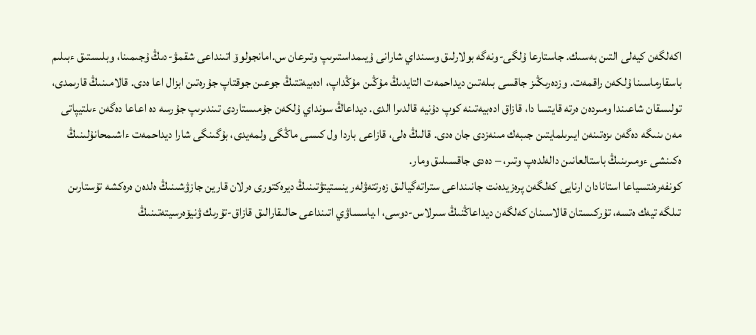اكەلگەن كيەلى التىن بەسىك. جاستارعا ۇلگى-ونەگە بولارلىق وسىنداي شارانى ۇيىمداستىرىپ وتىرعان س.امانجولوۆ اتىنداعى شقمۋ-دىڭ ۇجىمىنا، وبلىستىق ءبىلىم باسقارماسىنا ۇلكەن راقمەت. وزدەرىڭىز جاقسى بىلەتىن ديداحمەت التايدىڭ مۇڭىن مۇڭداپ، ادەبيەتتىڭ جوعىن جوقتاپ جۇرەتىن ابزال اعا ەدى. قالامىنىڭ قارىمدى، تولىسقان شاعىندا ومىردەن ەرتە قايتسا دا، قازاق ادەبيەتىنە كوپ دۇنيە قالدىرا الدى. ديداعاڭ سونداي ۇلكەن جۇمىستاردى تىندىرىپ جۇرسە دە اعاعا دەگەن ءىلتيپاتى مەن ىنىگە دەگەن ىزەتىنەن ايىرىلمايتىن جىبەك مىنەزدى جان ەدى. قالىڭ ەلى، قازاعى باردا ول كىسى ماڭگى ولمەيدى، بۇگىنگى شارا ديداحمەت ءاشىمحانۇلىنىڭ ەكىنشى ءومىرىنىڭ باستالعانىن دالەلدەپ وتىر، – دەدى جاقسىلىق ومار.
كونفەرەنتسياعا استانادان ارنايى كەلگەن پرەزيدەنت جانىنداعى ستراتەگيالىق زەرتتەۋلەر ينستيتۋتىنىڭ ديرەكتورى ەرلان قارين جازۋشىنىڭ ەلدەن ەرەكشە تۇستارىن تىلگە تيەك ەتسە، تۇركىستان قالاسىنان كەلگەن ديداعاڭنىڭ سىرلاس-دوسى، ا.ياسساۋي اتىنداعى حالىقارالىق قازاق-تۇرىك ۋنيۆەرسيتەتىنىڭ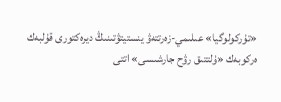«تۇركولوگيا» عىلىمي-زەرتتەۋ ينستيتۋتىنىڭ ديرەكتورى قۇلبەك ەركوبەك «ۇلتتىق رۋح جارشىسى» اتتى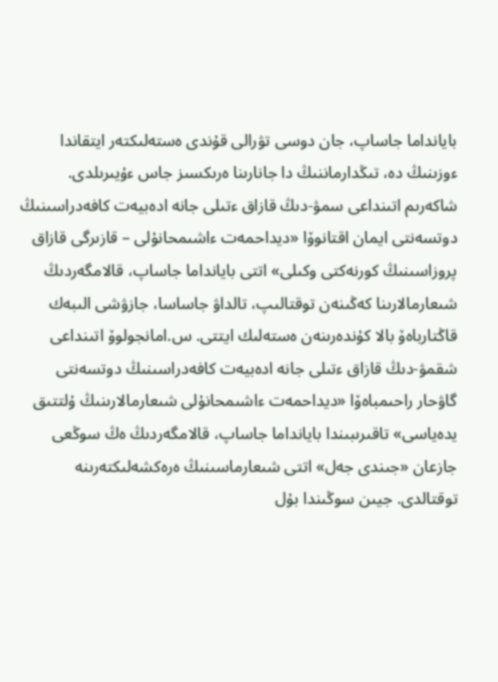بايانداما جاساپ، جان دوسى تۋرالى قۇندى ەستەلىكتەر ايتقاندا ءوزىنىڭ دە، تىڭدارماننىڭ دا جانارىنا ەرىكسىز جاس ءۇيىرىلدى. شاكەرىم اتىنداعى سمۋ-دىڭ قازاق ءتىلى جانە ادەبيەت كافەدراسىنىڭ دوتسەنتى ايمان اقتانوۆا «ديداحمەت ءاشىمحانۇلى – قازىرگى قازاق پروزاسىنىڭ كورنەكتى وكىلى» اتتى بايانداما جاساپ، قالامگەردىڭ شىعارمالارىنا كەڭىنەن توقتالىپ، تالداۋ جاساسا، جازۋشى الىبەك قاڭتارباەۆ بالا كۇندەرىنەن ەستەلىك ايتتى. س.امانجولوۆ اتىنداعى شقمۋ-دىڭ قازاق ءتىلى جانە ادەبيەت كافەدراسىنىڭ دوتسەنتى گاۋحار راحىمباەۆا «ديداحمەت ءاشىمحانۇلى شىعارمالارىنىڭ ۇلتتىق يدەياسى» تاقىرىبىندا بايانداما جاساپ، قالامگەردىڭ ەڭ سوڭعى جازعان «جىندى جەل» اتتى شىعارماسىنىڭ ەرەكشەلىكتەرىنە توقتالدى. جيىن سوڭىندا بۇل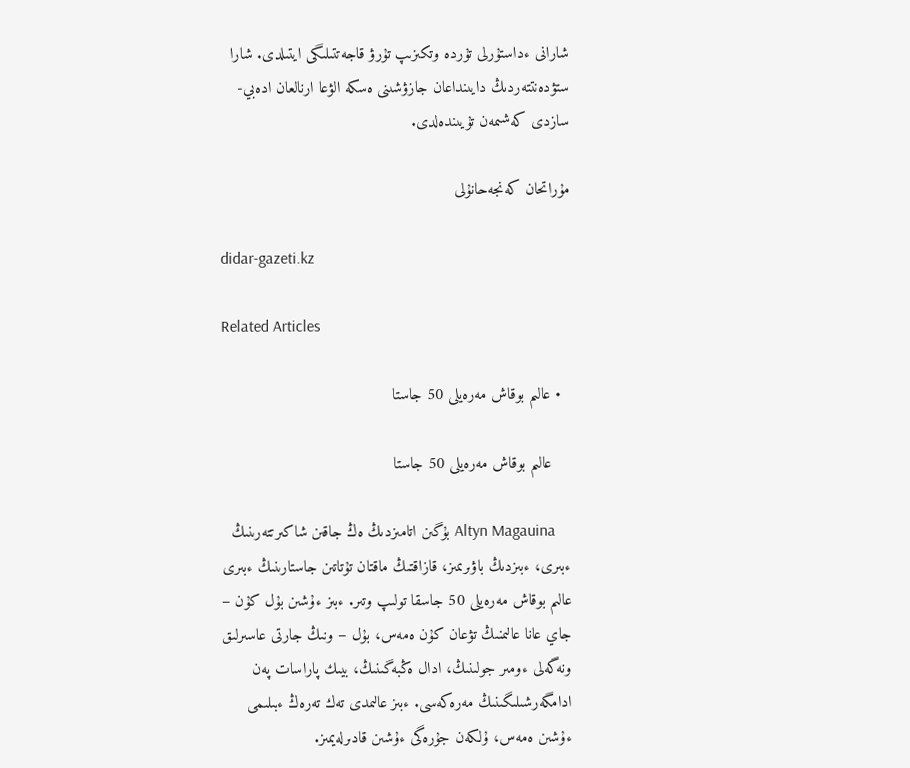شارانى ءداستۇرلى تۇردە وتكىزىپ تۇرۋ قاجەتتىلىگى ايتىلدى. شارا ستۋدەنتتەردىڭ دايىنداعان جازۋشىنى ەسكە الۋعا ارنالعان ادەبي-سازدى كەشىمەن تۇيىندەلدى.

مۇراتحان كەنجەحانۇلى

didar-gazeti.kz

Related Articles

  • عالىم بوقاش مەرەيلى 50 جاستا

    عالىم بوقاش مەرەيلى 50 جاستا

    Altyn Magauina بۇگىن اتامىزدىڭ ەڭ جاقىن شاكىرتتەرىنىڭ ءبىرى، ءبىزدىڭ باۋىرىمىز، قازاقتىڭ ماقتان تۇتاتىن جاستارىنىڭ ءبىرى عالىم بوقاش مەرەيلى 50 جاسقا تولىپ وتىر. ءبىز ءۇشىن بۇل كۇن – جاي عانا عالىمنىڭ تۋعان كۇن ەمەس، بۇل – ونىڭ جارتى عاسىرلىق ونەگەلى ءومىر جولىنىڭ، ادال ەڭبەگىنىڭ، بيىك پاراسات پەن ادامگەرشىلىگىنىڭ مەرەكەسى. ءبىز عالىمدى تەك تەرەڭ ءبىلىمى ءۇشىن ەمەس، ۇلكەن جۇرەگى ءۇشىن قادىرلەيمىز.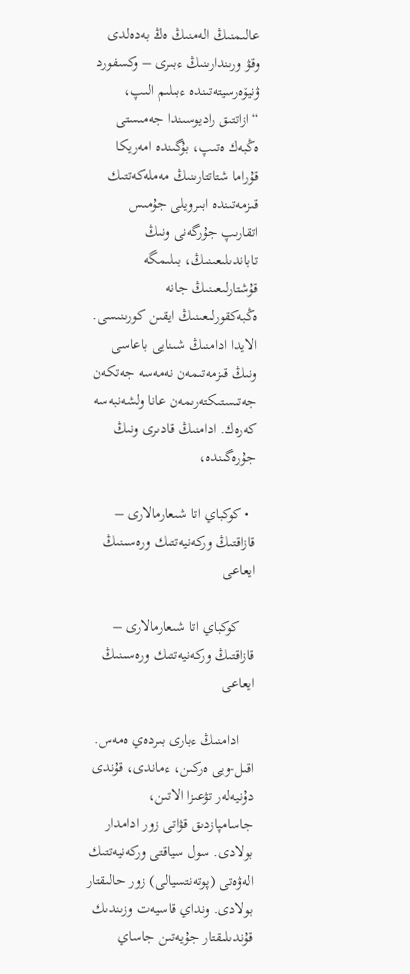عالىمنىڭ الەمنىڭ ەڭ بەدەلدى وقۋ ورىندارىنىڭ ءبىرى – وكسفورد ۋنيۆەرسيتەتىندە ءبىلىم الىپ، “ازاتتىق راديوسىندا جەمىستى ەڭبەك ەتىپ، بۇگىندە امەريكا قۇراما شتاتتارىنىڭ مەملەكەتتىك قىزمەتىندە ابىرويلى جۇمىس اتقارىپ جۇرگەنى ونىڭ تاباندىلىعىنىڭ، بىلىمگە قۇشتارلىعىنىڭ جانە ەڭبەكقورلىعىنىڭ ايقىن كورىنىسى. الايدا ادامنىڭ شىنايى باعاسى ونىڭ قىزمەتىمەن نەمەسە جەتكەن جەتىستىكتەرىمەن عانا ولشەنبەسە كەرەك. ادامنىڭ قادىرى ونىڭ جۇرەگىندە،

  • كوكباي اتا شىعارمالارى – قازاقتىڭ وركەنيەتتىك ورەسىنىڭ ايعاعى

    كوكباي اتا شىعارمالارى – قازاقتىڭ وركەنيەتتىك ورەسىنىڭ ايعاعى

    ادامنىڭ ءبارى بىردەي ەمەس. اقىل-ويى ەركىن، ءماندى، قۇندى دۇنيەلەر تۋعىزا الاتىن، جاسامپازدىق قۋاتى زور ادامدار بولادى. سول سياقتى وركەنيەتتىك الەۋەتى (پوتەنتسيالى) زور حالىقتار بولادى. ونداي قاسيەت وزىندىك قۇندىلىقتار جۇيەتىن جاساي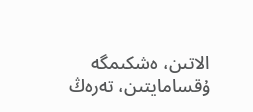الاتىن، ەشكىمگە ۇقسامايتىن، تەرەڭ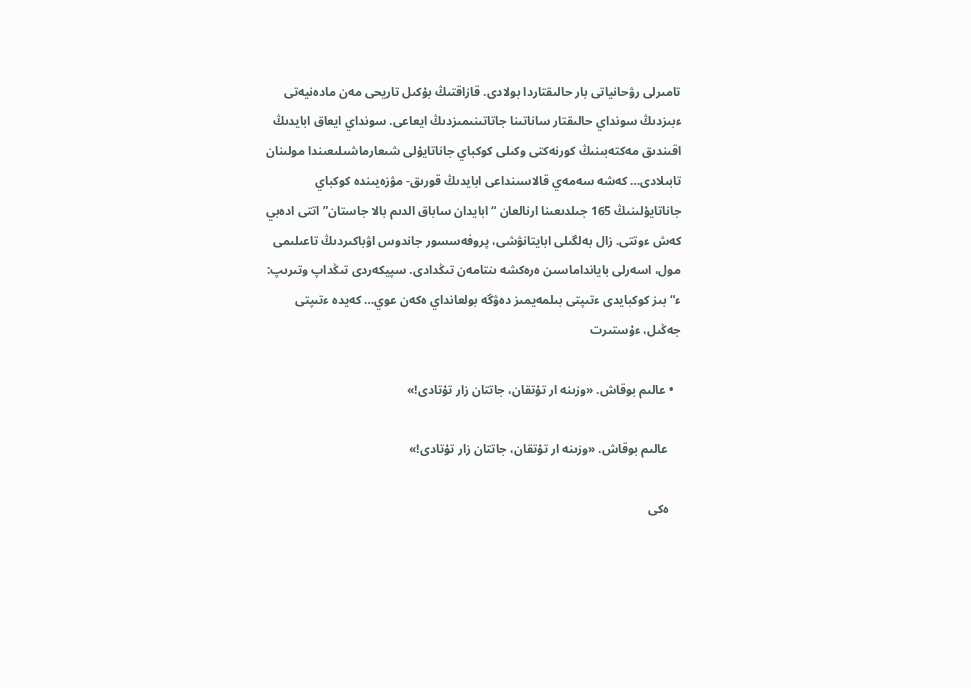تامىرلى رۋحانياتى بار حالىقتاردا بولادى. قازاقتىڭ بۇكىل تاريحى مەن مادەنيەتى ءبىزدىڭ سونداي حالىقتار ساناتىنا جاتاتىنىمىزدىڭ ايعاعى. سونداي ايعاق ابايدىڭ اقىندىق مەكتەبىنىڭ كورنەكتى وكىلى كوكباي جاناتايۇلى شىعارماشىلىعىندا مولىنان تابىلادى… كەشە سەمەي قالاسىنداعى ابايدىڭ قورىق- مۋزەيىندە كوكباي جاناتايۇلىنىڭ 165 جىلدىعىنا ارنالعان “ابايدان ساباق الدىم بالا جاستان” اتتى ادەبي كەش ءوتتى. زال بەلگىلى ابايتانۋشى، پروفەسسور جاندوس اۋباكىردىڭ تاعىلىمى مول، اسەرلى بايانداماسىن ەرەكشە ىنتامەن تىڭدادى. سپيكەردى تىڭداپ وتىرىپ: ء“بىز كوكبايدى ءتىپتى بىلمەيمىز دەۋگە بولعانداي ەكەن عوي… كەيدە ءتىپتى جەڭىل، ءۇستىرت

  • عالىم بوقاش. «وزىنە ار تۇتقان، جاتتان زار تۇتادى!»

    عالىم بوقاش. «وزىنە ار تۇتقان، جاتتان زار تۇتادى!»

    ەكى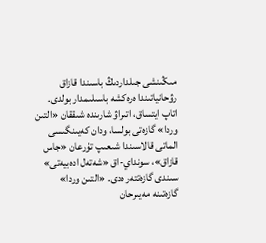مىڭىنشى جىلداردىڭ باسىندا قازاق رۋحانياتىندا ەرەكشە باسىلىمدار بولدى. اتاپ ايتساق، اتىراۋ شارىندە شىققان «التىن وردا» گازەتى بولسا، ودان كەيىنگىسى الماتى قالاسىندا شىعىپ تۇرعان «جاس قازاق»، سونداي-اق «شەتەل ادەبيەتى» سىندى گازەتتەر ەدى. «التىن وردا» گازەتىنە مەيىرحان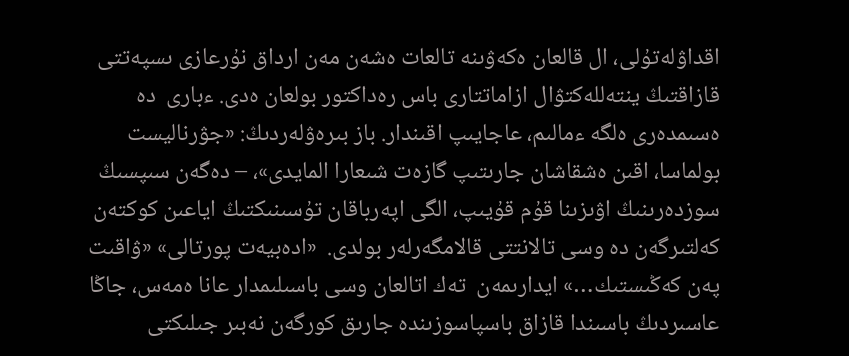اقداۋلەتۇلى، ال قالعان ەكەۋىنە تالعات ەشەن مەن ارداق نۇرعازى ىسپەتتى قازاقتىڭ ينتەللەكتۋال ازاماتتارى باس رەداكتور بولعان ەدى. ءبارى  دە ەسىمدەرى ەلگە ءمالىم، عاجايىپ اقىندار. باز بىرەۋلەردىڭ: «جۋرناليست بولماسا، اقىن ەشقاشان جارىتىپ گازەت شىعارا المايدى»، – دەگەن سىپسىڭ سوزدەرىنىڭ اۋىزىنا قۇم قۇيىپ، الگى اپەرباقان تۇسىنىكتىڭ اياعىن كوكتەن كەلتىرگەن دە وسى تالانتتى قالامگەرلەر بولدى.  «ادەبيەت پورتالى» «ۋاقىت پەن كەڭىستىك…» ايدارىمەن  تەك اتالعان وسى باسىلىمدار عانا ەمەس، جاڭا عاسىردىڭ باسىندا قازاق باسپاسوزىندە جارىق كورگەن نەبىر جىلىكتى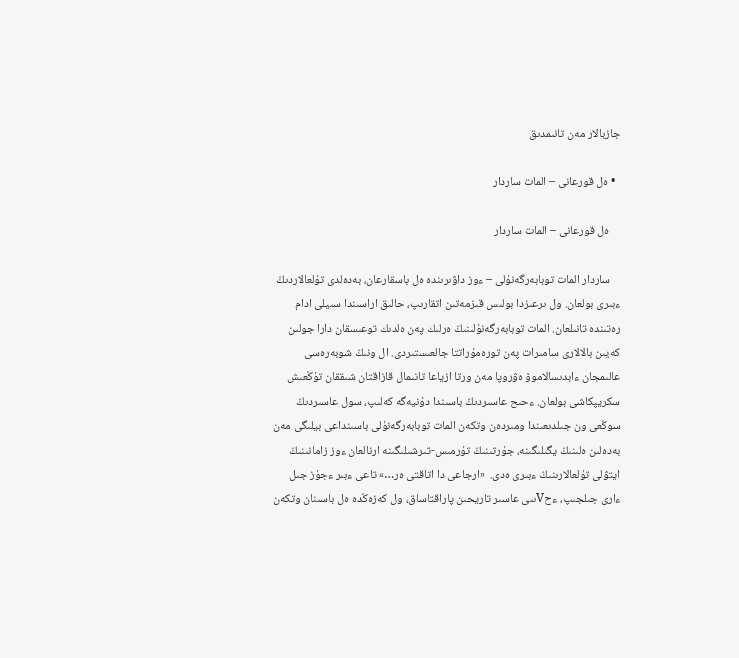جازبالار مەن تانىمدىق

  • ەل قورعانى – المات ساردار

    ەل قورعانى – المات ساردار

    ساردار المات توبابەرگەنۇلى – ءوز داۋىرىندە ەل باسقارعان، بەدەلدى تۇلعالاردىڭ ءبىرى بولعان. ول ىرعىزدا بولىس قىزمەتىن اتقارىپ، حالىق اراسىندا سىيلى ادام رەتىندە تانىلعان. المات توبابەرگەنۇلىنىڭ ەرلىك پەن ەلدىك توعىسقان دارا جولىن كەيىن بالالارى سامىرات پەن تورەمۇراتتا جالعىستىردى. ال ونىڭ شوبەرەسى عالىمجان ءابدىسالاموۆ ەۋروپا مەن ورتا ازياعا تانىمال قازاقتان شىققان تۇڭعىش سكريپكاشى بولعان. ءحىح عاسىردىڭ باسىندا دۇنيەگە كەلىپ، سول عاسىردىڭ سوڭعى ون جىلدىعىندا ومىردەن وتكەن المات توبابەرگەنۇلى باسىنداعى بيلىگى مەن بەدەلىن ەلىنىڭ يگىلىگىنە، جۇرتىنىڭ تۇرمىس-تىرشىلىگىنە ارنالعان ءوز زامانىنىڭ ايتۋلى تۇلعالارىنىڭ ءبىرى ەدى.  «ارجاعى دا اتاقتى ەر…» تاعى ءبىر ءجۇز جىل ءارى جىلجىپ، ءحVىىى عاسىر تاريحىن پاراقتاساق، ول كەزەڭدە ەل باسىنان وتكەن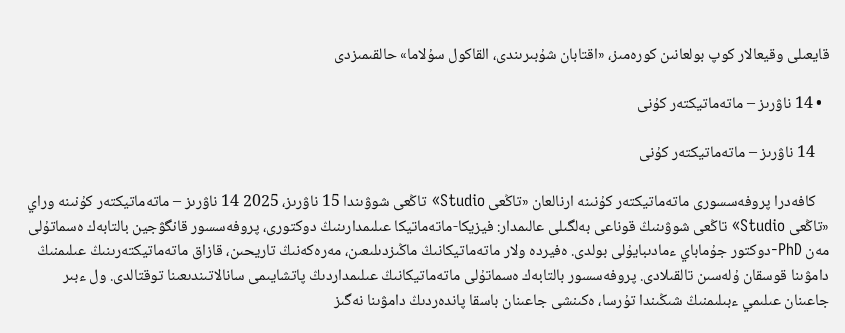قايعىلى وقيعالار كوپ بولعانىن كورەمىز، «اقتابان شۇبىرىندى، القاكول سۇلاما» حالقىمىزدى

  • 14 ناۋرىز – ماتەماتيكتەر كۇنى

    14 ناۋرىز – ماتەماتيكتەر كۇنى

    كافەدرا پروفەسسورى ماتەماتيكتەر كۇنىنە ارنالعان «تاڭعى Studio» تاڭعى شوۋىندا 15 ناۋرىز، 2025 14 ناۋرىز – ماتەماتيكتەر كۇنىنە وراي «تاڭعى Studio» تاڭعى شوۋىنىڭ قوناعى بەلگىلى عالىمدار: فيزيكا-ماتەماتيكا عىلىمدارىنىڭ دوكتورى، پروفەسسور قانگۋجين بالتابەك ەسماتۇلى مەن PhD-دوكتور جۇماباي ءمادىبايۇلى بولدى. ەفيردە ولار ماتەماتيكانىڭ ماڭىزدىلىعىن، مەرەكەنىڭ تاريحىن، قازاق ماتەماتيكتەرىنىڭ عىلىمنىڭ دامۋىنا قوسقان ۇلەسىن تالقىلادى. پروفەسسور بالتابەك ەسماتۇلى ماتەماتيكانىڭ عىلىمداردىڭ پاتشايىمى سانالاتىندىعىنا توقتالدى. ول ءبىر جاعىنان عىلىمي ءبىلىمنىڭ شىڭىندا تۇرسا، ەكىنشى جاعىنان باسقا پاندەردىڭ دامۋىنا نەگىز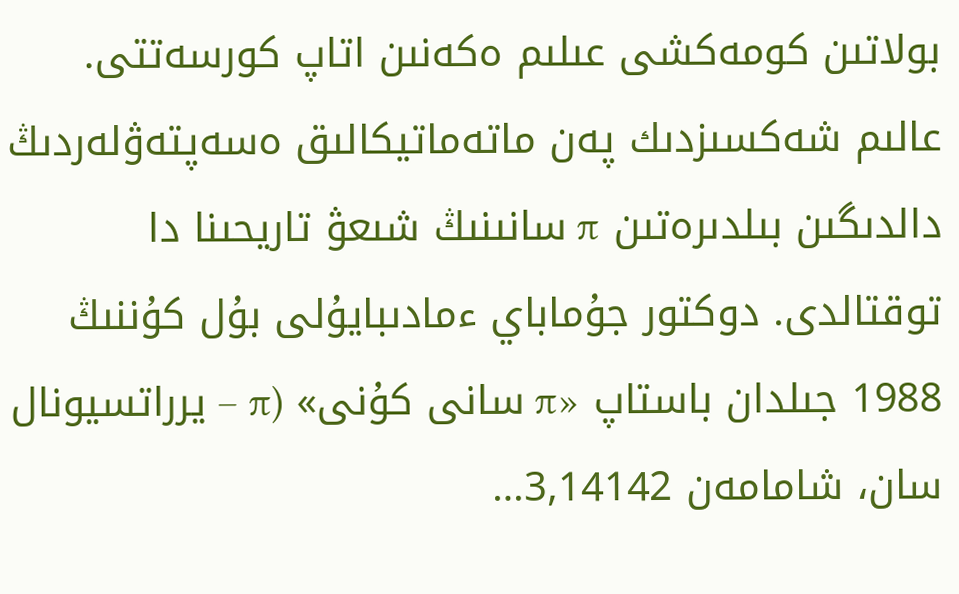بولاتىن كومەكشى عىلىم ەكەنىن اتاپ كورسەتتى. عالىم شەكسىزدىك پەن ماتەماتيكالىق ەسەپتەۋلەردىڭ دالدىگىن بىلدىرەتىن π سانىنىڭ شىعۋ تاريحىنا دا توقتالدى. دوكتور جۇماباي ءمادىبايۇلى بۇل كۇننىڭ 1988 جىلدان باستاپ «π سانى كۇنى» (π – يرراتسيونال سان، شامامەن 3,14142…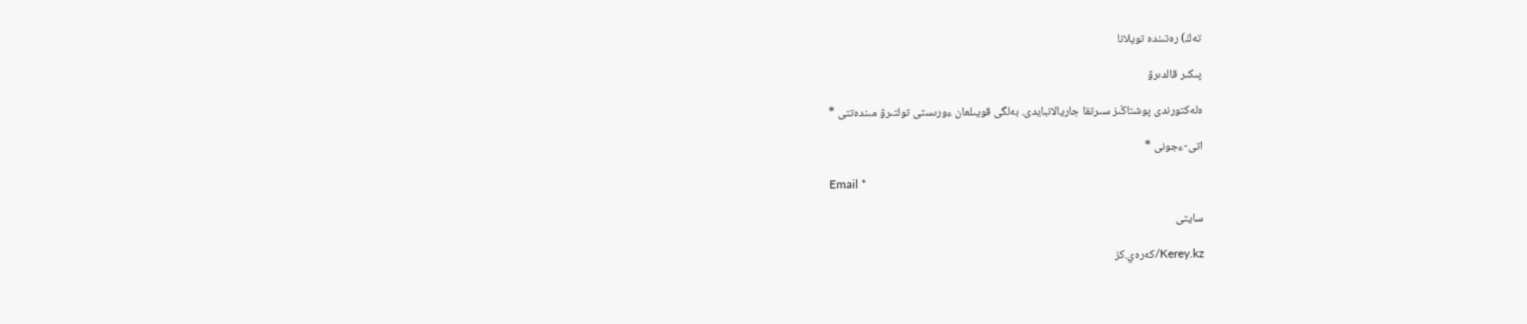تەڭ) رەتىندە تويلانا

پىكىر قالدىرۋ

ەلەكتورندى پوشتاڭىز سىرتقا جاريالانبايدى. بەلگى قويىلعان ءورىستى تولتىرۋ مىندەتتى *

اتى-ءجونى *

Email *

سايتى

Kerey.kz/كەرەي.كز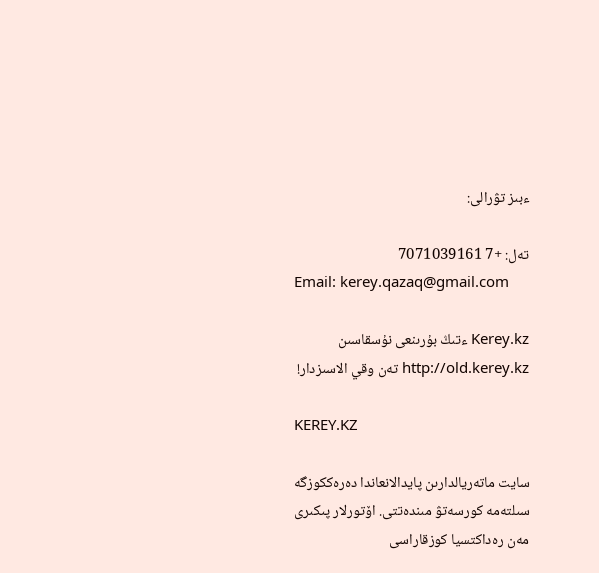ءبىز تۋرالى:

تەل: +7 7071039161
Email: kerey.qazaq@gmail.com

Kerey.kz ءتىڭ بۇرىنعى نۇسقاسىن http://old.kerey.kz تەن وقي الاسىزدار!

KEREY.KZ

سايت ماتەريالدارىن پايدالانعاندا دەرەككوزگە سىلتەمە كورسەتۋ مىندەتتى. اۆتورلار پىكىرى مەن رەداكتسيا كوزقاراسى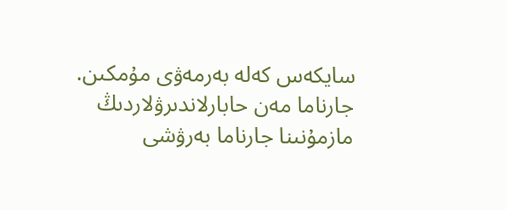سايكەس كەلە بەرمەۋى مۇمكىن. جارناما مەن حابارلاندىرۋلاردىڭ مازمۇنىنا جارناما بەرۋشى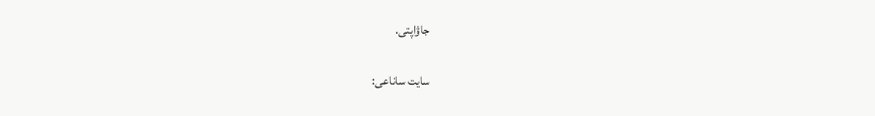جاۋاپتى.

سايت ساناعى: